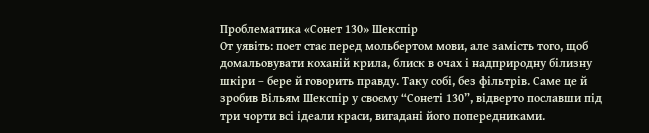Проблематика «Сонет 130» Шекспір
От уявіть: поет стає перед мольбертом мови, але замість того, щоб домальовувати коханій крила, блиск в очах і надприродну білизну шкіри – бере й говорить правду. Таку собі, без фільтрів. Саме це й зробив Вільям Шекспір у своєму “Сонеті 130”, відверто пославши під три чорти всі ідеали краси, вигадані його попередниками.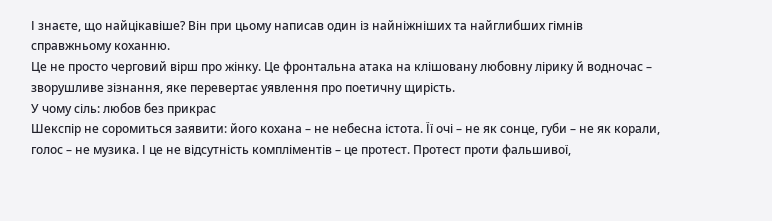І знаєте, що найцікавіше? Він при цьому написав один із найніжніших та найглибших гімнів справжньому коханню.
Це не просто черговий вірш про жінку. Це фронтальна атака на клішовану любовну лірику й водночас – зворушливе зізнання, яке перевертає уявлення про поетичну щирість.
У чому сіль: любов без прикрас
Шекспір не соромиться заявити: його кохана – не небесна істота. Її очі – не як сонце, губи – не як корали, голос – не музика. І це не відсутність компліментів – це протест. Протест проти фальшивої,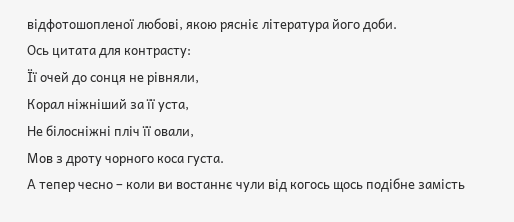відфотошопленої любові, якою рясніє література його доби.
Ось цитата для контрасту:
Її очей до сонця не рівняли,
Корал ніжніший за її уста,
Не білосніжні пліч її овали,
Мов з дроту чорного коса густа.
А тепер чесно – коли ви востаннє чули від когось щось подібне замість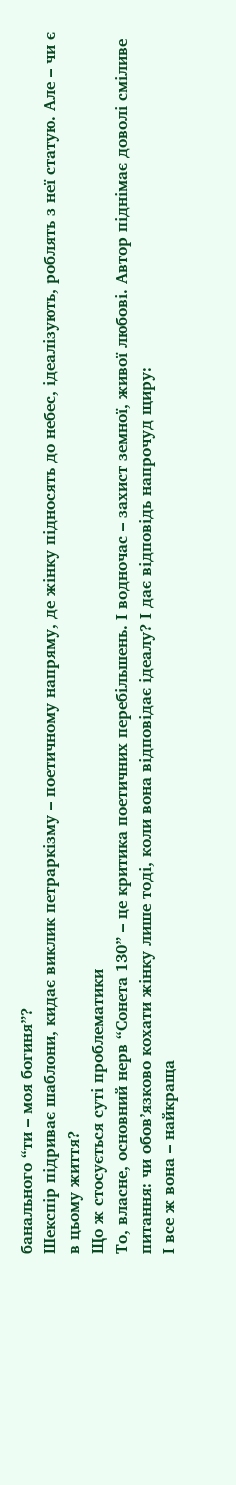банального “ти – моя богиня”?
Шекспір підриває шаблони, кидає виклик петраркізму – поетичному напряму, де жінку підносять до небес, ідеалізують, роблять з неї статую. Але – чи є в цьому життя?
Що ж стосується суті проблематики
То, власне, основний нерв “Сонета 130” – це критика поетичних перебільшень. І водночас – захист земної, живої любові. Автор піднімає доволі сміливе питання: чи обов’язково кохати жінку лише тоді, коли вона відповідає ідеалу? І дає відповідь напрочуд щиру:
І все ж вона – найкраща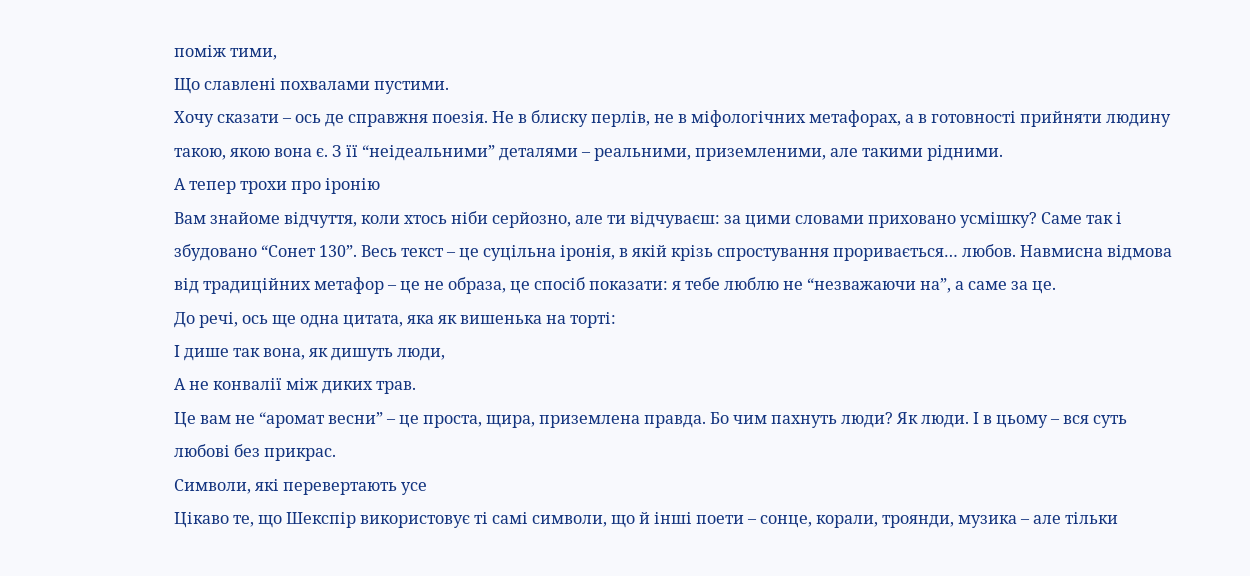поміж тими,
Що славлені похвалами пустими.
Хочу сказати – ось де справжня поезія. Не в блиску перлів, не в міфологічних метафорах, а в готовності прийняти людину такою, якою вона є. З її “неідеальними” деталями – реальними, приземленими, але такими рідними.
А тепер трохи про іронію
Вам знайоме відчуття, коли хтось ніби серйозно, але ти відчуваєш: за цими словами приховано усмішку? Саме так і збудовано “Сонет 130”. Весь текст – це суцільна іронія, в якій крізь спростування проривається… любов. Навмисна відмова від традиційних метафор – це не образа, це спосіб показати: я тебе люблю не “незважаючи на”, а саме за це.
До речі, ось ще одна цитата, яка як вишенька на торті:
І дише так вона, як дишуть люди,
А не конвалії між диких трав.
Це вам не “аромат весни” – це проста, щира, приземлена правда. Бо чим пахнуть люди? Як люди. І в цьому – вся суть любові без прикрас.
Символи, які перевертають усе
Цікаво те, що Шекспір використовує ті самі символи, що й інші поети – сонце, корали, троянди, музика – але тільки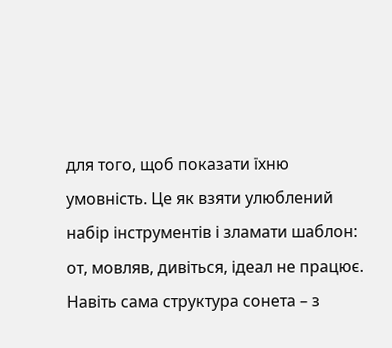для того, щоб показати їхню умовність. Це як взяти улюблений набір інструментів і зламати шаблон: от, мовляв, дивіться, ідеал не працює.
Навіть сама структура сонета – з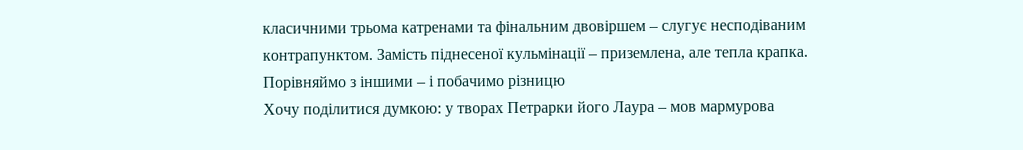класичними трьома катренами та фінальним двовіршем – слугує несподіваним контрапунктом. Замість піднесеної кульмінації – приземлена, але тепла крапка.
Порівняймо з іншими – і побачимо різницю
Хочу поділитися думкою: у творах Петрарки його Лаура – мов мармурова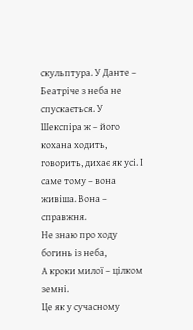скульптура. У Данте – Беатріче з неба не спускається. У Шекспіра ж – його кохана ходить, говорить, дихає як усі. І саме тому – вона живіша. Вона – справжня.
Не знаю про ходу богинь із неба,
А кроки милої – цілком земні.
Це як у сучасному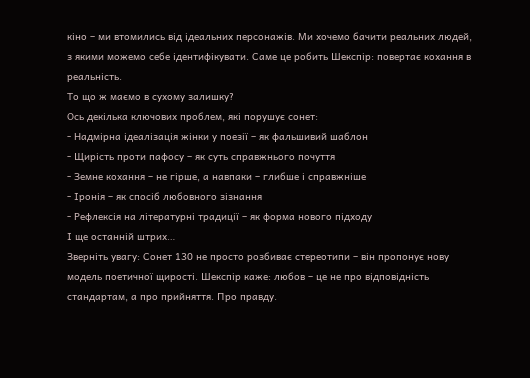кіно – ми втомились від ідеальних персонажів. Ми хочемо бачити реальних людей, з якими можемо себе ідентифікувати. Саме це робить Шекспір: повертає кохання в реальність.
То що ж маємо в сухому залишку?
Ось декілька ключових проблем, які порушує сонет:
- Надмірна ідеалізація жінки у поезії – як фальшивий шаблон
- Щирість проти пафосу – як суть справжнього почуття
- Земне кохання – не гірше, а навпаки – глибше і справжніше
- Іронія – як спосіб любовного зізнання
- Рефлексія на літературні традиції – як форма нового підходу
І ще останній штрих…
Зверніть увагу: Сонет 130 не просто розбиває стереотипи – він пропонує нову модель поетичної щирості. Шекспір каже: любов – це не про відповідність стандартам, а про прийняття. Про правду.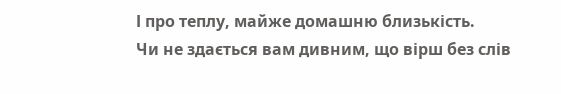І про теплу, майже домашню близькість.
Чи не здається вам дивним, що вірш без слів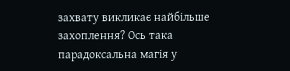захвату викликає найбільше захоплення? Ось така парадоксальна магія у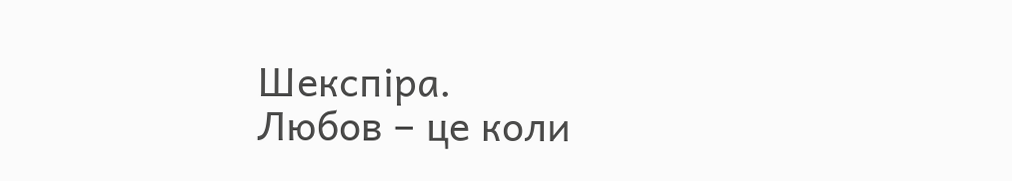Шекспіра.
Любов – це коли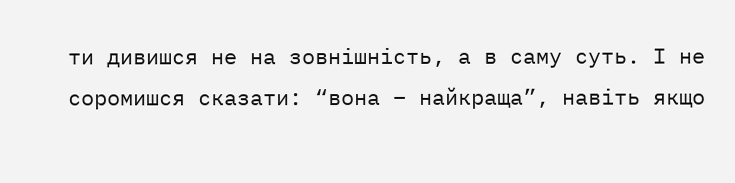ти дивишся не на зовнішність, а в саму суть. І не соромишся сказати: “вона – найкраща”, навіть якщо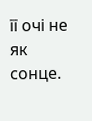її очі не як сонце.